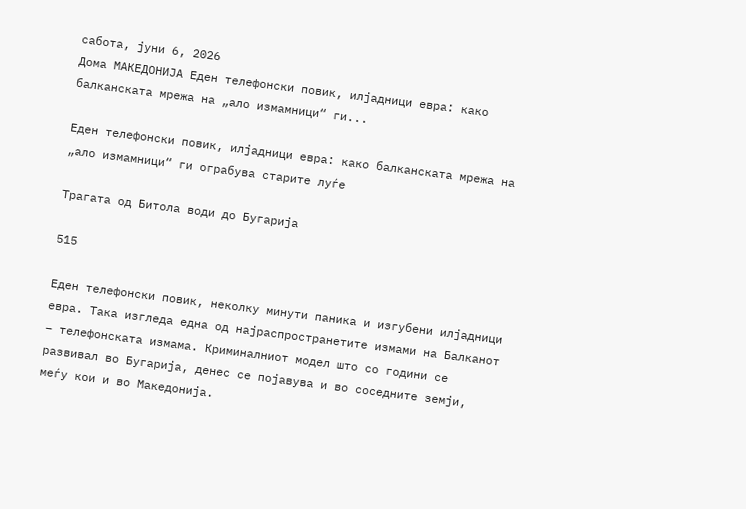сабота, јуни 6, 2026
Дома МАКЕДОНИЈА Еден телефонски повик, илјадници евра: како балканската мрежа на „ало измамници“ ги...

Еден телефонски повик, илјадници евра: како балканската мрежа на „ало измамници“ ги ограбува старите луѓе

Трагата од Битола води до Бугарија

515

Еден телефонски повик, неколку минути паника и изгубени илјадници евра. Така изгледа една од најраспространетите измами на Балканот – телефонската измама. Криминалниот модел што со години се развивал во Бугарија, денес се појавува и во соседните земји, меѓу кои и во Македонија.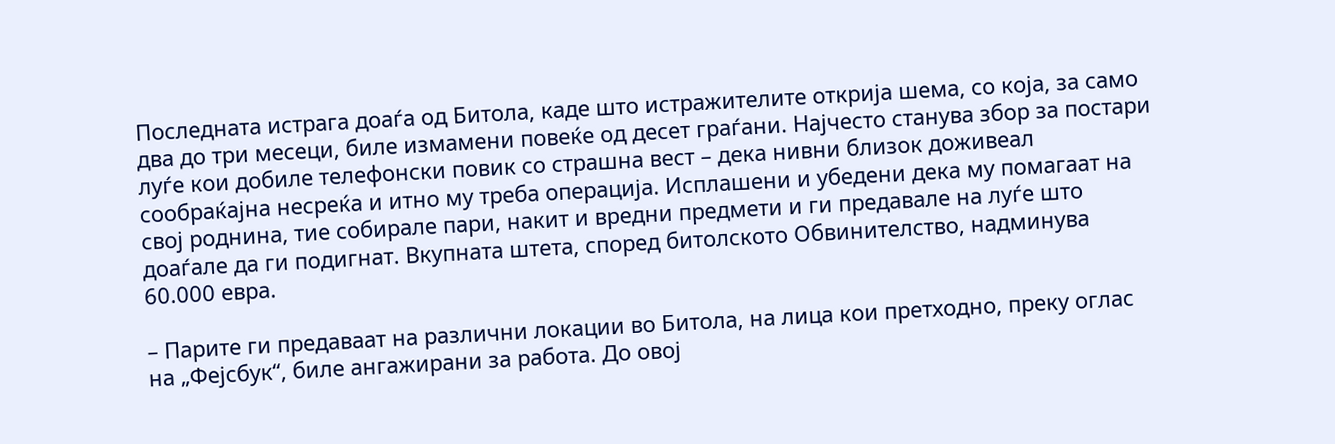Последната истрага доаѓа од Битола, каде што истражителите открија шема, со која, за само два до три месеци, биле измамени повеќе од десет граѓани. Најчесто станува збор за постари луѓе кои добиле телефонски повик со страшна вест – дека нивни близок доживеал сообраќајна несреќа и итно му треба операција. Исплашени и убедени дека му помагаат на свој роднина, тие собирале пари, накит и вредни предмети и ги предавале на луѓе што доаѓале да ги подигнат. Вкупната штета, според битолското Обвинителство, надминува 60.000 евра.

– Парите ги предаваат на различни локации во Битола, на лица кои претходно, преку оглас на „Фејсбук“, биле ангажирани за работа. До овој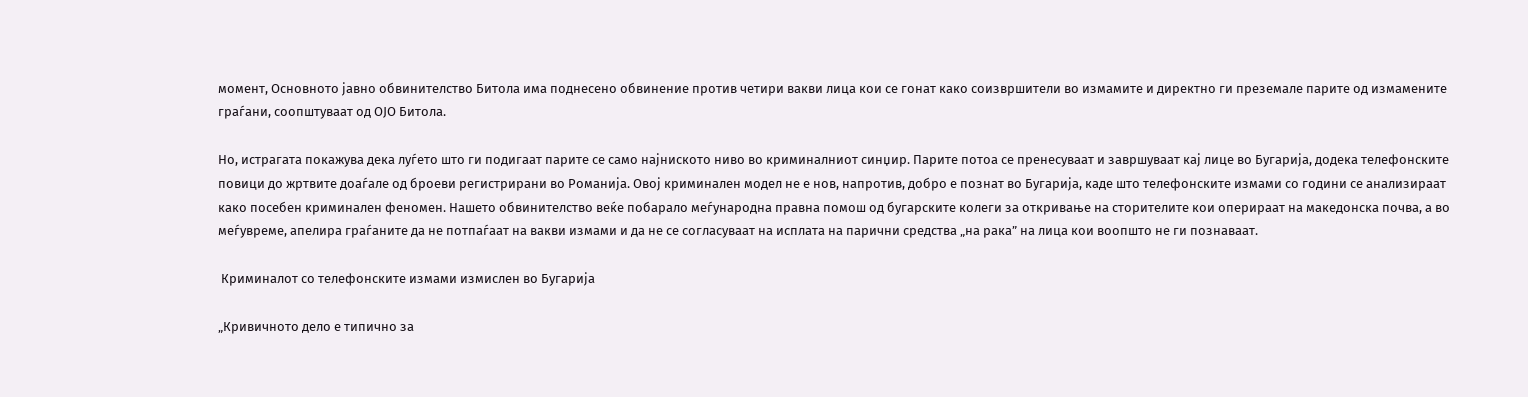момент, Основното јавно обвинителство Битола има поднесено обвинение против четири вакви лица кои се гонат како соизвршители во измамите и директно ги преземале парите од измамените граѓани, соопштуваат од ОЈО Битола.

Но, истрагата покажува дека луѓето што ги подигаат парите се само најниското ниво во криминалниот синџир. Парите потоа се пренесуваат и завршуваат кај лице во Бугарија, додека телефонските повици до жртвите доаѓале од броеви регистрирани во Романија. Овој криминален модел не е нов, напротив, добро е познат во Бугарија, каде што телефонските измами со години се анализираат како посебен криминален феномен. Нашето обвинителство веќе побарало меѓународна правна помош од бугарските колеги за откривање на сторителите кои оперираат на македонска почва, а во меѓувреме, апелира граѓаните да не потпаѓаат на вакви измами и да не се согласуваат на исплата на парични средства „на рака” на лица кои воопшто не ги познаваат.

 Криминалот со телефонските измами измислен во Бугарија

„Кривичното дело е типично за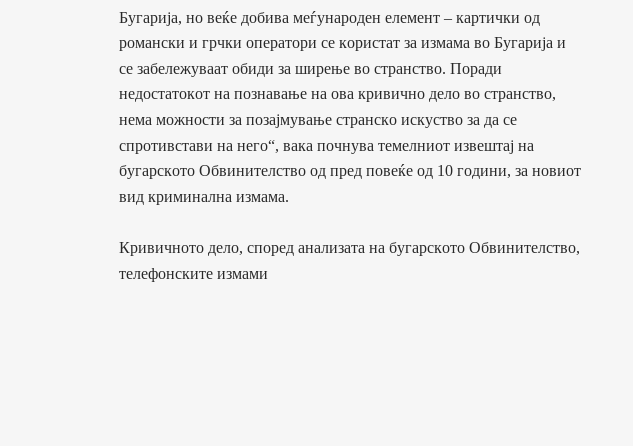Бугарија, но веќе добива меѓународен елемент – картички од романски и грчки оператори се користат за измама во Бугарија и се забележуваат обиди за ширење во странство. Поради недостатокот на познавање на ова кривично дело во странство, нема можности за позајмување странско искуство за да се спротивстави на него“, вака почнува темелниот извештај на бугарското Обвинителство од пред повеќе од 10 години, за новиот вид криминална измама.

Кривичното дело, според анализата на бугарското Обвинителство, телефонските измами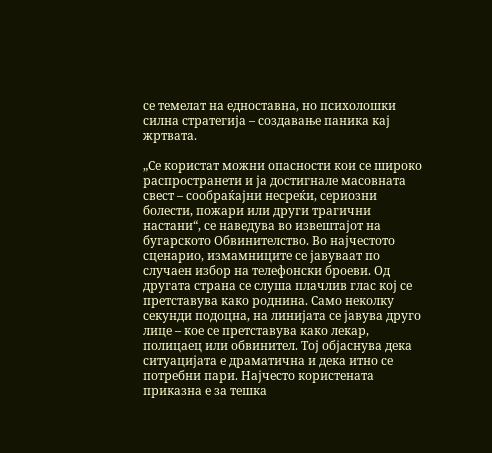се темелат на едноставна, но психолошки силна стратегија – создавање паника кај жртвата.

„Се користат можни опасности кои се широко распространети и ја достигнале масовната свест – сообраќајни несреќи, сериозни болести, пожари или други трагични настани“, се наведува во извештајот на бугарското Обвинителство. Во најчестото сценарио, измамниците се јавуваат по случаен избор на телефонски броеви. Од другата страна се слуша плачлив глас кој се претставува како роднина. Само неколку секунди подоцна, на линијата се јавува друго лице – кое се претставува како лекар, полицаец или обвинител. Тој објаснува дека ситуацијата е драматична и дека итно се потребни пари. Најчесто користената приказна е за тешка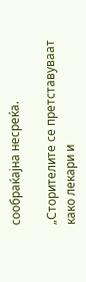сообраќајна несреќа.

„Сторителите се претставуваат како лекари и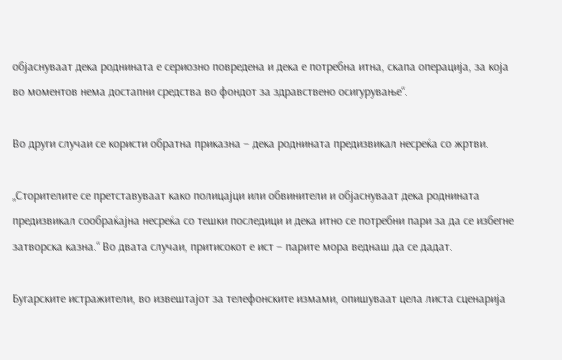објаснуваат дека роднината е сериозно повредена и дека е потребна итна, скапа операција, за која во моментов нема достапни средства во фондот за здравствено осигурување“.

Во други случаи се користи обратна приказна – дека роднината предизвикал несреќа со жртви.

„Сторителите се претставуваат како полицајци или обвинители и објаснуваат дека роднината предизвикал сообраќајна несреќа со тешки последици и дека итно се потребни пари за да се избегне затворска казна.“ Во двата случаи, притисокот е ист – парите мора веднаш да се дадат.

Бугарските истражители, во извештајот за телефонските измами, опишуваат цела листа сценарија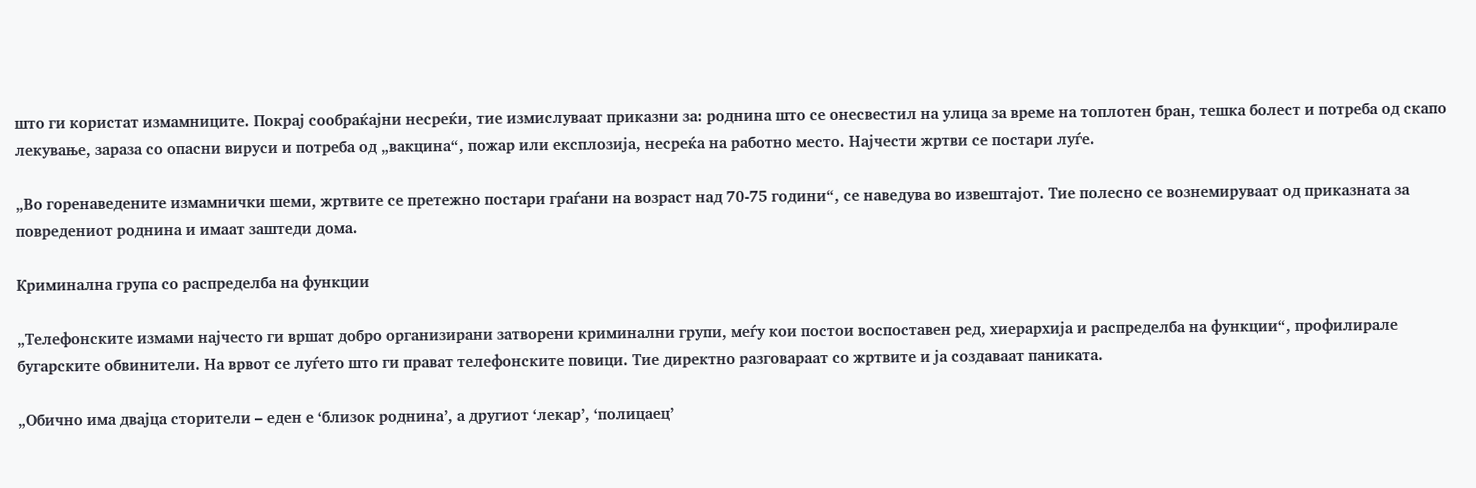што ги користат измамниците. Покрај сообраќајни несреќи, тие измислуваат приказни за: роднина што се онесвестил на улица за време на топлотен бран, тешка болест и потреба од скапо лекување, зараза со опасни вируси и потреба од „вакцина“, пожар или експлозија, несреќа на работно место. Најчести жртви се постари луѓе.

„Во горенаведените измамнички шеми, жртвите се претежно постари граѓани на возраст над 70-75 години“, се наведува во извештајот. Тие полесно се вознемируваат од приказната за повредениот роднина и имаат заштеди дома.

Криминална група со распределба на функции

„Телефонските измами најчесто ги вршат добро организирани затворени криминални групи, меѓу кои постои воспоставен ред, хиерархија и распределба на функции“, профилирале бугарските обвинители. На врвот се луѓето што ги прават телефонските повици. Тие директно разговараат со жртвите и ја создаваат паниката.

„Обично има двајца сторители – еден е ‘близок роднина’, а другиот ‘лекар’, ‘полицаец’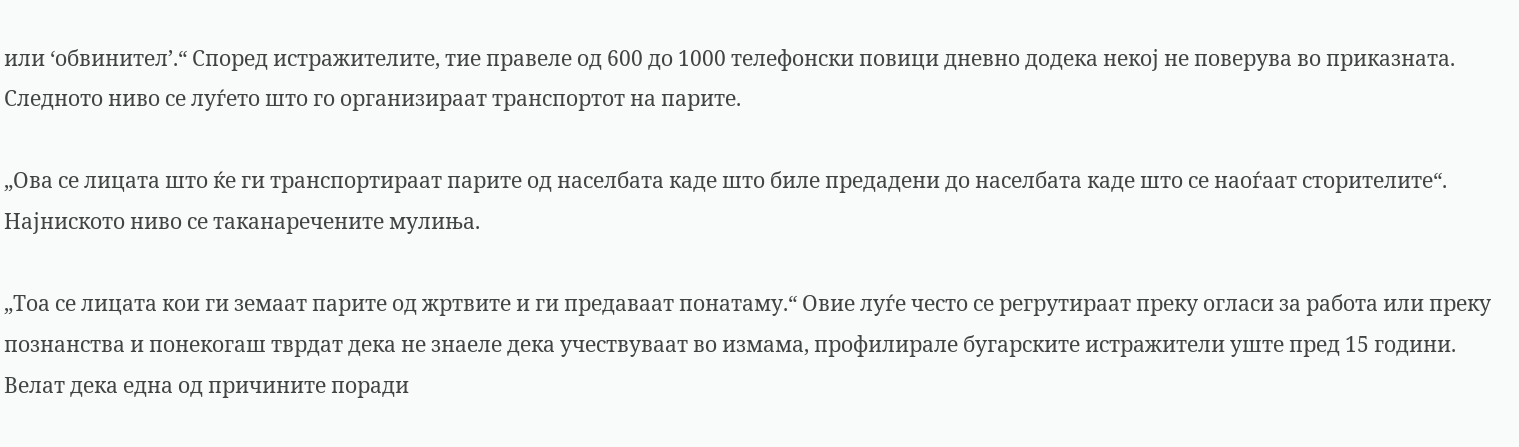или ‘обвинител’.“ Според истражителите, тие правеле од 600 до 1000 телефонски повици дневно додека некој не поверува во приказната. Следното ниво се луѓето што го организираат транспортот на парите.

„Ова се лицата што ќе ги транспортираат парите од населбата каде што биле предадени до населбата каде што се наоѓаат сторителите“. Најниското ниво се таканаречените мулиња.

„Тоа се лицата кои ги земаат парите од жртвите и ги предаваат понатаму.“ Овие луѓе често се регрутираат преку огласи за работа или преку познанства и понекогаш тврдат дека не знаеле дека учествуваат во измама, профилирале бугарските истражители уште пред 15 години. Велат дека една од причините поради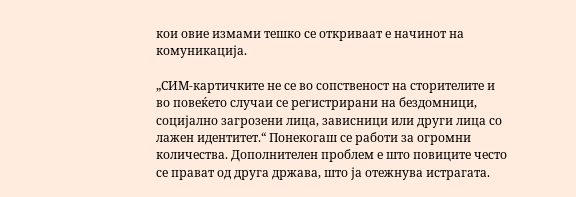кои овие измами тешко се откриваат е начинот на комуникација.

„СИМ-картичките не се во сопственост на сторителите и во повеќето случаи се регистрирани на бездомници, социјално загрозени лица, зависници или други лица со лажен идентитет.“ Понекогаш се работи за огромни количества. Дополнителен проблем е што повиците често се прават од друга држава, што ја отежнува истрагата.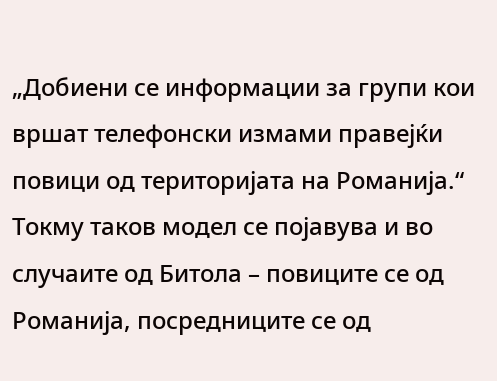„Добиени се информации за групи кои вршат телефонски измами правејќи повици од територијата на Романија.“ Токму таков модел се појавува и во случаите од Битола – повиците се од Романија, посредниците се од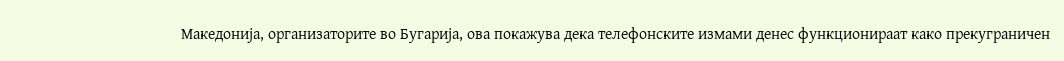Македонија, организаторите во Бугарија, ова покажува дека телефонските измами денес функционираат како прекуграничен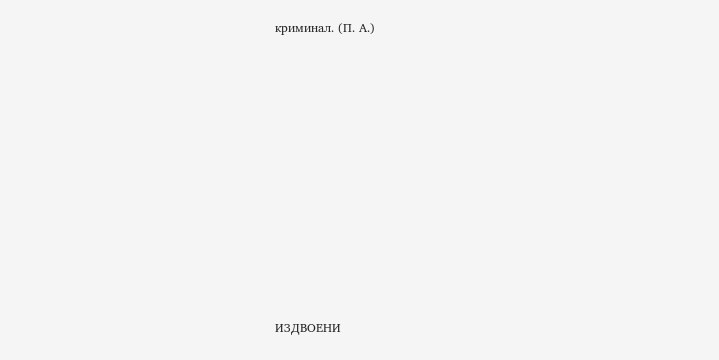криминал. (П. А.)















ИЗДВОЕНИ